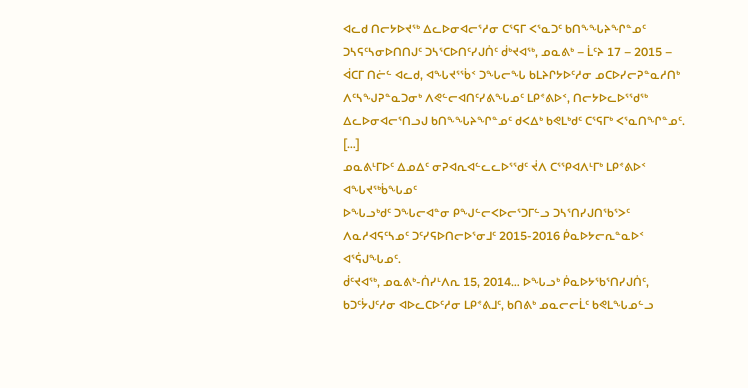ᐊᓚᑯ ᑎᓕᔭᐅᔪᖅ ᐃᓚᐅᓂᐊᓕᕐᓱᓂ ᑕᕐᕋᒥ ᐸᕐᓇᑐᑦ ᑲᑎᖕᖓᔨᖏᓐᓄᑦ
ᑐᓴᕋᑦᓴᓂᐅᑎᑎᒍᑦ ᑐᓴᕐᑕᐅᑎᑦᓯᒍᑏᑦ ᑰᒃᔪᐊᖅ, ᓄᓇᕕᒃ – ᒫᑦᔨ 17 – 2015 – ᐋᑕᒥ ᑎᓖᓪ ᐊᓚᑯ, ᐊᖓᔪᕐᖄᑉ ᑐᖓᓕᖓ ᑲᒪᔨᒋᔭᐅᑦᓱᓂ ᓄᑕᐅᓯᓕᕈᓐᓇᓱᑎᒃ ᐱᑦᓴᖑᕈᓐᓇᑐᓂᒃ ᐱᕙᓪᓕᐊᑎᑦᓯᕕᖓᓄᑦ ᒪᑭᕝᕕᐅᑉ, ᑎᓕᔭᐅᓚᐅᕐᖁᖅ ᐃᓚᐅᓂᐊᓕᕐᑎᓗᒍ ᑲᑎᖕᖓᔨᖏᓐᓄᑦ ᑯᐸᐃᒃ ᑲᕙᒪᒃᑯᑦ ᑕᕐᕋᒥᒃ ᐸᕐᓇᑎᖏᓐᓄᑦ. […]
ᓄᓇᕕᒻᒥᐅᑦ ᐃᓄᐃᑦ ᓂᕈᐊᕆᐊᓪᓚᓚᐅᕐᖁᑦ ᔫᐱ ᑕᕐᕿᐊᐱᒻᒥᒃ ᒪᑭᕝᕕᐅᑉ ᐊᖓᔪᖅᑳᖓᓄᑦ
ᐅᖓᓗᒃᑯᑦ ᑐᖓᓕᐊᓐᓂ ᑭᖑᓪᓕᐸᐅᓕᕐᑐᒥᓪᓗ ᑐᓴᕐᑎᓯᒍᑎᖃᕐᐳᑦ ᐱᓇᓱᐊᕋᑦᓴᓄᑦ ᑐᑦᓯᕋᐅᑎᓕᐅᕐᓂᒧᑦ 2015-2016 ᑮᓇᐅᔭᓕᕆᓐᓇᐅᑉ ᐊᕐᕌᒍᖓᓄᑦ.
ᑰᑦᔪᐊᖅ, ᓄᓇᕕᒃ-ᑏᓯᒻᐱᕆ 15, 2014… ᐅᖓᓗᒃ ᑮᓇᐅᔭᖃᕐᑎᓯᒍᑏᑦ, ᑲᑐᑦᔮᒍᑦᓱᓂ ᐊᐅᓚᑕᐅᑦᓱᓂ ᒪᑭᕝᕕᒧᑦ, ᑲᑎᕕᒃ ᓄᓇᓕᓕᒫᑦ ᑲᕙᒪᖓᓄᓪᓗ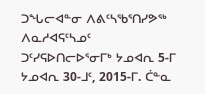ᑐᖓᓕᐊᓐᓂ ᐱᕕᑦᓴᖃᕐᑎᓯᕗᖅ ᐱᓇᓱᐊᕋᑦᓴᓄᑦ ᑐᑦᓯᕋᐅᑎᓕᐅᕐᓂᒥᒃ ᔭᓄᐊᕆ 5-ᒥ ᔭᓄᐊᕆ 30-ᒧᑦ, 2015-ᒥ. ᑖᓐᓇ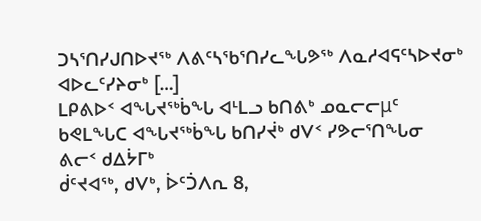ᑐᓴᕐᑎᓯᒍᑎᐅᔪᖅ ᐱᕕᑦᓴᖃᕐᑎᓯᓚᖓᕗᖅ ᐱᓇᓱᐊᕋᑦᓴᐅᔪᓂᒃ ᐊᐅᓚᑦᓯᔨᓂᒃ […]
ᒪᑭᕕᐅᑉ ᐊᖓᔪᖅᑳᖓ ᐊᒻᒪᓗ ᑲᑎᕕᒃ ᓄᓇᓕᓕμᑦ ᑲᕙᒪᖓᑕ ᐊᖓᔪᖅᑳᖓ ᑲᑎᓯᔫᒃ ᑯᐯᑉ ᓯᕗᓕᕐᑎᖓᓂ ᕕᓕᑉ ᑯᐃᔮᒥᒃ
ᑰᑦᔪᐊᖅ, ᑯᐯᒃ, ᐆᑦᑑᐱᕆ 8,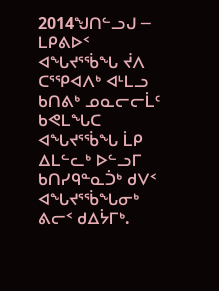2014ᖑᑎᓪᓗᒍ ─ ᒪᑭᕕᐅᑉ ᐊᖓᔪᕐᖄᖓ ᔫᐱ ᑕᕐᕿᐊᐱᒃ ᐊᒻᒪᓗ ᑲᑎᕕᒃ ᓄᓇᓕᓕᒫᑦ ᑲᕙᒪᖓᑕ ᐊᖓᔪᕐᖄᖓ ᒫᑭ ᐃᒪᓪᓚᒃ ᐅᓪᓗᒥ ᑲᑎᓯᑫᓐᓇᑑᒃ ᑯᐯᑉ ᐊᖓᔪᕐᖄᖓᓂᒃ ᕕᓕᑉ ᑯᐃᔮᒥᒃ.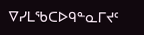ᐁᓯᒪᖃᑕᐅᑫᓐᓇᒥᔪᑦ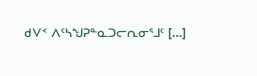ᑯᐯᑉ ᐱᑦᓴᖑᕈᓐᓇᑐᓕᕆᓂᕐᒧᑦ […]